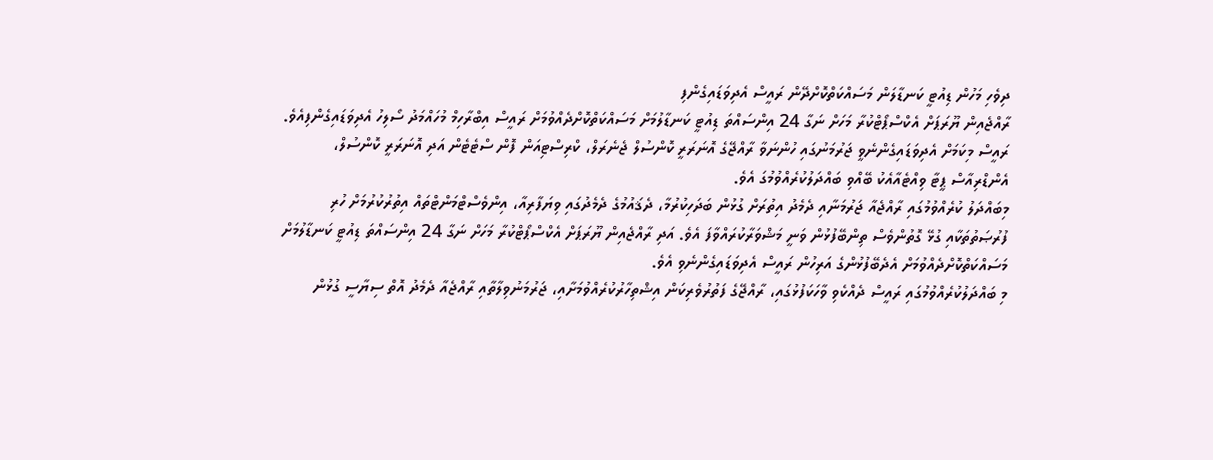ދިވެހި މަހުން ޑިއުޓީ ކަނޑާލަން މަސައްކަތްކޮށްދޭން ރައީސް އެދިވަޑައިގެންފި
ރާއްޖެއިން ޔޫރަޕަށް އެކްސްޕޯޓްކުރާ މަހަށް ނަގާ 24 އިންސައްތަ ޑިއުޓީ ކަނޑާލުމަށް މަސައްކަތްކޮށްދެއްވުމަށް ރައީސް އިބްރާހިމް މުހައްމަދު ސޯލިހު އެދިވަޑައިގެންފިއެވެ.
ރައީސް މިކަމަށް އެދިވަޑައިގެންނެވީ ޖަރުމަނުގައި ހުންނަވާ ރާއްޖޭގެ އޮނަރަރީ ކޮންސުލް ޖެނެރަލް، ކްރިސްޓިއަން ފޮން ސްޓެޓެން އަދި އޮނަރަރީ ކޮންސުލް، އެންޑްރިއާސް ޕީޓާ ވިއްޓެއާއެކު ބޭއްވި ބައްދަލުކުރެއްވުމުގަ އެވެ.
މިބައްދަލު ކުރެއްވުމުގައި ރާއްޖެއާ ޖަރުމަނާއި ދެމެދު އިތުރަށް ގުޅުން ބަދަހިކުރުމާ، ދެޤައުމުގެ ދެމެދުގައި ވިޔަފާރިއާ، އިންވެސްޓްމަންޓްތައް އިތުރުކުރުމަށް ހުރި ފުރުޞަތުތަކާއި ގުޅޭ ގޮތުންވެސް ތިންބޭފުޅުން ވަނީ މަޝްވަރާކުރައްވާފަ އެވެ. އަދި ރާއްޖެއިން ޔޫރަޕަށް އެކްސްޕޯޓްކުރާ މަހަށް ނަގާ 24 އިންސައްތަ ޑިއުޓީ ކަނޑާލުމަށް މަސައްކަތްކޮށްދެއްވުމަށް އެދެބޭފުޅުންގެ އަރިހުން ރައީސް އެދިވަޑައިގެންނެވި އެވެ.
މި ބައްދަލުކުރެއްވުމުގައި ރައީސް ދެއްކެވި ވާހަކަފުޅުގައި، ރާއްޖޭގެ ފަތުރުވެރިކަން އިޝްތިހާރުކުރެއްވުމަށާއި، ޖަރުމަނުވިލާތާއި ރާއްޖެއާ ދެމެދު އޮތް ސިޔާސީ ގުޅުން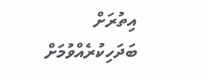އިތުރަށް ބަދަހިކުރެއްވުމަށް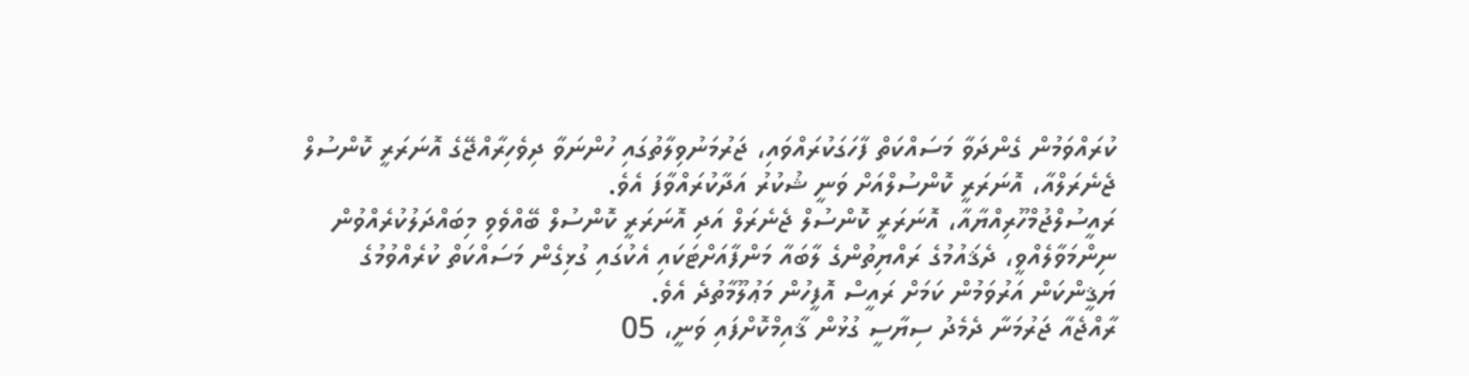ކުރައްވަމުން ގެންދަވާ މަސައްކަތް ފާހަގަކުރައްވައި، ޖަރުމަނުވިލާތުގައި ހުންނަވާ ދިވެހިރާއްޖޭގެ އޮނަރަރީ ކޮންސުލް ޖެނެރަލްއާ، އޮނަރަރީ ކޮންސުލްއަށް ވަނީ ޝުކުރު އަދާކުރައްވާފަ އެވެ.
ރައީސުލްޖުމްހޫރިއްޔާއާ، އޮނަރަރީ ކޮންސުލް ޖެނެރަލް އަދި އޮނަރަރީ ކޮންސުލް ބޭއްވެވި މިބައްދަލުކުރެއްވުން ނިންމަވާލެއްވީ، ދެޤައުމުގެ ރައްޔިތުންގެ ލާބައާ މަންފާއަށްޓަކައި އެކުގައި ގުޅިގެން މަސައްކަތް ކުރެއްވުމުގެ ޔަޤީންކަން އަރުވަމުން ކަމަށް ރައީސް އޮފީހުން މަޢުލޫމާތުދެ އެވެ.
ރާއްޖެއާ ޖަރުމަނާ ދެމެދު ސިޔާސީ ގުޅުން ޤާއިމްކޮށްފައި ވަނީ، 05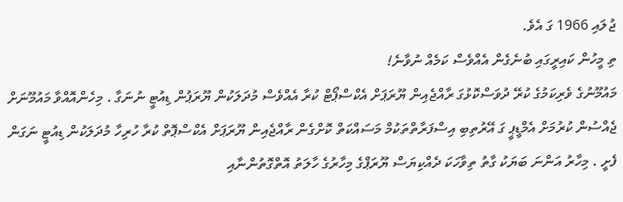ޖުލައި 1966 ގަ އެވެ.
ތި މީހުން ކައިރީގައި ބުނެގެން އެއްވެސް ކަމެއް ނުވާނެ!
މައުމޫނުގެ ވެރިކަމުގެ ކުރޭ ދުވަސްކޮޅުގަ ރާއްޖެއިން ޔޫރަޕަށް އެކްސްޕޯޓް ކުރާ އެއްވެސް މުދަލަކުން ޔޫރަޕުން ޑިއުޓީ ނުނަގާ . މިހެންއޮއްވާ މައުމޫނަށް ޖެއްސުން ކުރުމަށް އެމްޑީޕީ ގަ އޭރުތިބި އިސްފަރާތްތަކުމް މަސައްކަތް ކޮށްގެން ރާއްޖެއިން ޔޫރަޕަށް އެކްސްޕޮތް ކުރާ ހުރިހާ މުދަލަކުން ޑިއުޓީ ނަގަން ފެށީ . މިހާރު އަންނަ ބަޔަކު ގާތު ތިވާހަކަ ދެއްކިޔަސް ޔޫރަޕްގެ މިހާރުގެ ހާލަތު އޮތްގޮތުންނާއި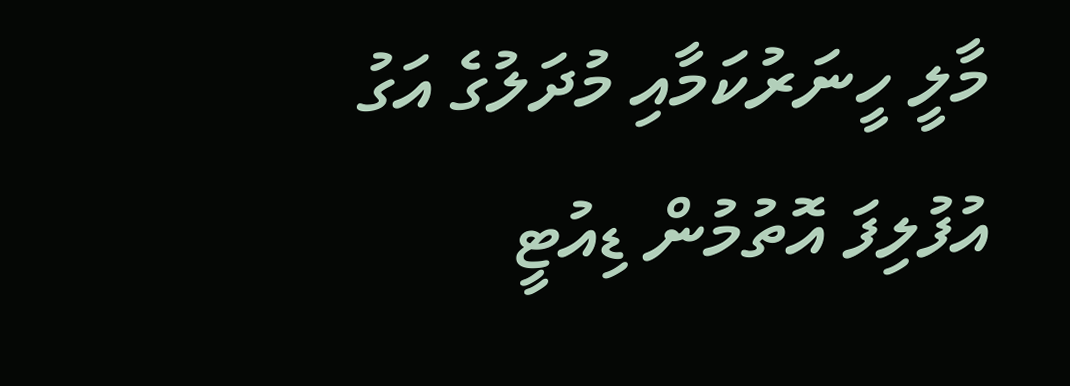މާލީ ހީނަރުކަމާއި މުދަލުގެ އަގު އުފުލިފަ އޮތުމުން ޑިއުޓީ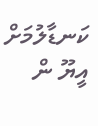ކަނޑާލުމަށް އީޔޫ ން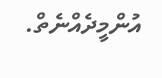އުންމީދެއްނެތް.